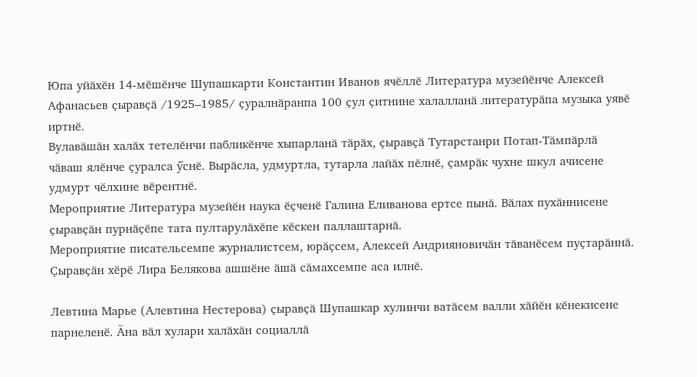Юпа уйӑхӗн 14-мӗшӗнче Шупашкарти Константин Иванов ячӗллӗ Литература музейӗнче Алексей Афанасьев ҫыравҫӑ /1925–1985/ ҫуралнӑранпа 100 ҫул ҫитнине халалланӑ литературӑпа музыка уявӗ иртнӗ.
Вулавӑшӑн халӑх тетелӗнчи пабликӗнче хыпарланӑ тӑрӑх, ҫыравҫӑ Тутарстанри Потап-Тӑмпӑрлӑ чӑваш ялӗнче ҫуралса ӳснӗ. Вырӑсла, удмуртла, тутарла лайӑх пӗлнӗ, ҫамрӑк чухне шкул ачисене удмурт чӗлхине вӗрентнӗ.
Мероприятие Литература музейӗн наука ӗҫченӗ Галина Еливанова ертсе пынӑ. Вӑлах пухӑннисене ҫыравҫӑн пурнӑҫӗпе тата пултарулӑхӗпе кӗскен паллаштарнӑ.
Мероприятие писательсемпе журналистсем, юрӑҫсем, Алексей Андрияновичӑн тӑванӗсем пуҫтарӑннӑ. Ҫыравҫӑн хӗрӗ Лира Белякова ашшӗне ӑшӑ сӑмахсемпе аса илнӗ.

Левтина Марье (Алевтина Нестерова) ҫыравҫӑ Шупашкар хулинчи ватӑсем валли хӑйӗн кӗнекисене парнеленӗ. Ӑна вӑл хулари халӑхӑн социаллӑ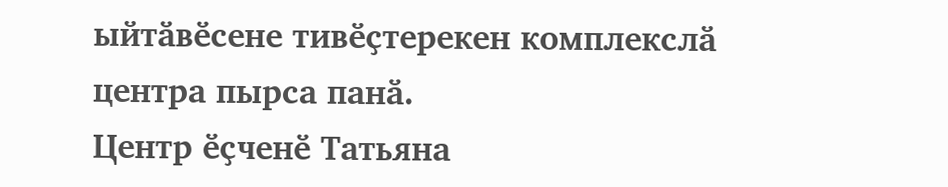ыйтӑвӗсене тивӗҫтерекен комплекслӑ центра пырса панӑ.
Центр ӗҫченӗ Татьяна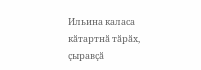Ильина каласа кӑтартнӑ тӑрӑх, ҫыравҫӑ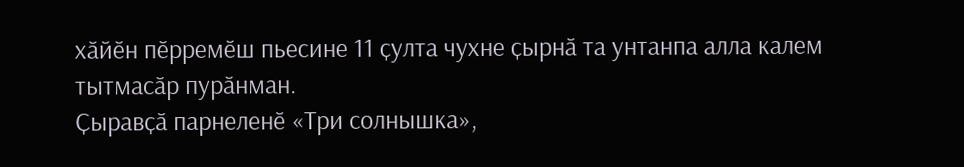хӑйӗн пӗрремӗш пьесине 11 ҫулта чухне ҫырнӑ та унтанпа алла калем тытмасӑр пурӑнман.
Ҫыравҫӑ парнеленӗ «Три солнышка»,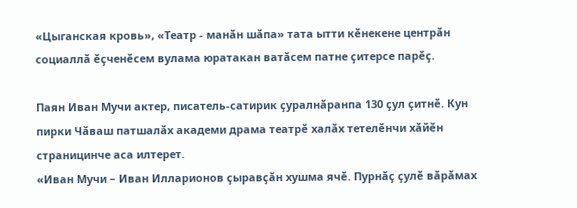«Цыганская кровь», «Театр - манӑн шӑпа» тата ытти кӗнекене центрӑн социаллӑ ӗҫченӗсем вулама юратакан ватӑсем патне ҫитерсе парӗҫ.

Паян Иван Мучи актер, писатель-сатирик ҫуралнӑранпа 130 ҫул ҫитнӗ. Кун пирки Чӑваш патшалӑх академи драма театрӗ халӑх тетелӗнчи хӑйӗн страницинче аса илтерет.
«Иван Мучи – Иван Илларионов ҫыравҫӑн хушма ячӗ. Пурнӑҫ ҫулӗ вӑрӑмах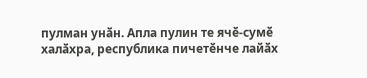пулман унӑн. Апла пулин те ячӗ-сумӗ халӑхра, республика пичетӗнче лайӑх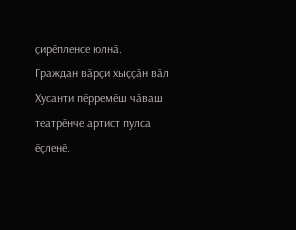ҫирӗпленсе юлнӑ.
Граждан вӑрҫи хыҫҫӑн вӑл Хусанти пӗрремӗш чӑваш театрӗнче артист пулса ӗҫленӗ.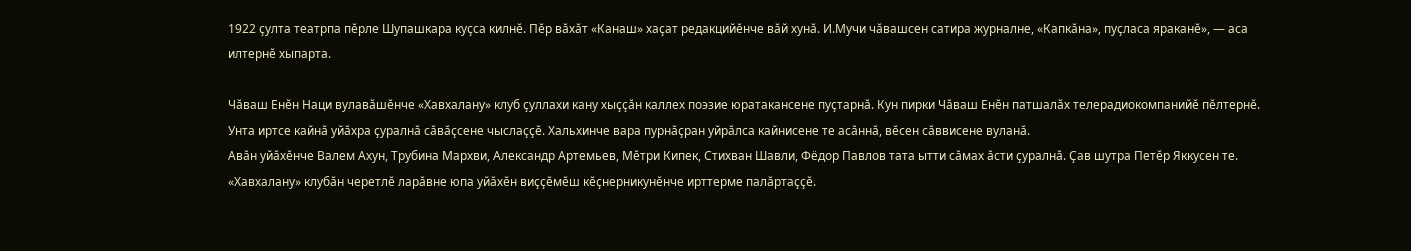1922 ҫулта театрпа пӗрле Шупашкара куҫса килнӗ. Пӗр вӑхӑт «Канаш» хаҫат редакцийӗнче вӑй хунӑ. И.Мучи чӑвашсен сатира журналне, «Капкӑна», пуҫласа яраканӗ», — аса илтернӗ хыпарта.

Чӑваш Енӗн Наци вулавӑшӗнче «Хавхалану» клуб ҫуллахи кану хыҫҫӑн каллех поэзие юратакансене пуҫтарнӑ. Кун пирки Чӑваш Енӗн патшалӑх телерадиокомпанийӗ пӗлтернӗ.
Унта иртсе кайнӑ уйӑхра ҫуралнӑ сӑвӑҫсене чыслаҫҫӗ. Хальхинче вара пурнӑҫран уйрӑлса кайнисене те асӑннӑ, вӗсен сӑввисене вуланӑ.
Авӑн уйӑхӗнче Валем Ахун, Трубина Мархви, Александр Артемьев, Мӗтри Кипек, Стихван Шавли, Фёдор Павлов тата ытти сӑмах ӑсти ҫуралнӑ. Ҫав шутра Петӗр Яккусен те.
«Хавхалану» клубӑн черетлӗ ларӑвне юпа уйӑхӗн виҫҫӗмӗш кӗҫнерникунӗнче ирттерме палӑртаҫҫӗ.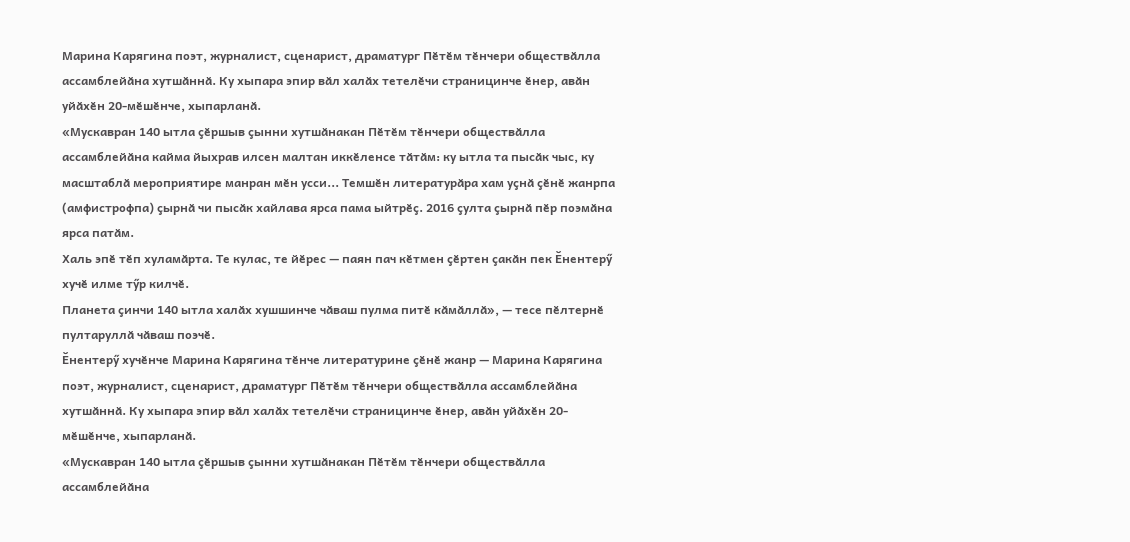Марина Карягина поэт, журналист, сценарист, драматург Пӗтӗм тӗнчери обществӑлла ассамблейӑна хутшӑннӑ. Ку хыпара эпир вӑл халӑх тетелӗчи страницинче ӗнер, авӑн уйӑхӗн 20-мӗшӗнче, хыпарланӑ.
«Мускавран 140 ытла ҫӗршыв ҫынни хутшӑнакан Пӗтӗм тӗнчери обществӑлла ассамблейӑна кайма йыхрав илсен малтан иккӗленсе тӑтӑм: ку ытла та пысӑк чыс, ку масштаблӑ мероприятире манран мӗн усси... Темшӗн литературӑра хам уҫнӑ ҫӗнӗ жанрпа (амфистрофпа) ҫырнӑ чи пысӑк хайлава ярса пама ыйтрӗҫ. 2016 ҫулта ҫырнӑ пӗр поэмӑна ярса патӑм.
Халь эпӗ тӗп хуламӑрта. Те кулас, те йӗрес — паян пач кӗтмен ҫӗртен ҫакӑн пек Ӗнентерӳ хучӗ илме тӳр килчӗ.
Планета ҫинчи 140 ытла халӑх хушшинче чӑваш пулма питӗ кӑмӑллӑ», — тесе пӗлтернӗ пултаруллӑ чӑваш поэчӗ.
Ӗнентерӳ хучӗнче Марина Карягина тӗнче литературине ҫӗнӗ жанр — Марина Карягина поэт, журналист, сценарист, драматург Пӗтӗм тӗнчери обществӑлла ассамблейӑна хутшӑннӑ. Ку хыпара эпир вӑл халӑх тетелӗчи страницинче ӗнер, авӑн уйӑхӗн 20-мӗшӗнче, хыпарланӑ.
«Мускавран 140 ытла ҫӗршыв ҫынни хутшӑнакан Пӗтӗм тӗнчери обществӑлла ассамблейӑна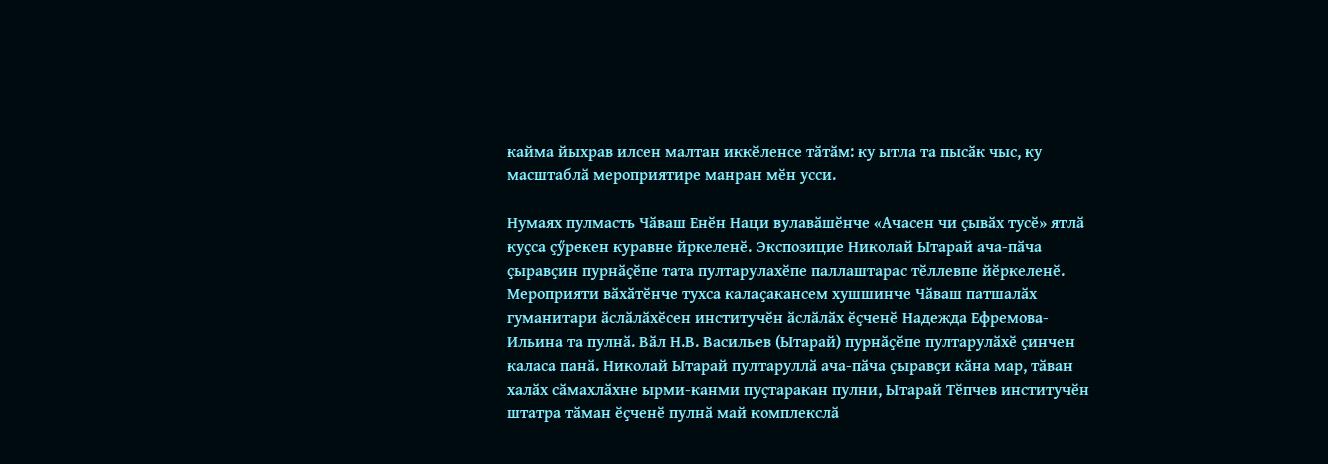кайма йыхрав илсен малтан иккӗленсе тӑтӑм: ку ытла та пысӑк чыс, ку масштаблӑ мероприятире манран мӗн усси.

Нумаях пулмасть Чӑваш Енӗн Наци вулавӑшӗнче «Ачасен чи ҫывӑх тусӗ» ятлӑ куҫса ҫӳрекен куравне йркеленӗ. Экспозицие Николай Ытарай ача-пӑча ҫыравҫин пурнӑҫӗпе тата пултарулахӗпе паллаштарас тӗллевпе йӗркеленӗ.
Мероприяти вӑхӑтӗнче тухса калаҫакансем хушшинче Чӑваш патшалӑх гуманитари ӑслӑлӑхӗсен институчӗн ӑслӑлӑх ӗҫченӗ Надежда Ефремова-Ильина та пулнӑ. Вӑл Н.В. Васильев (Ытарай) пурнӑҫӗпе пултарулӑхӗ ҫинчен каласа панӑ. Николай Ытарай пултаруллӑ ача-пӑча ҫыравҫи кӑна мар, тӑван халӑх сӑмахлӑхне ырми-канми пуҫтаракан пулни, Ытарай Тӗпчев институчӗн штатра тӑман ӗҫченӗ пулнӑ май комплекслӑ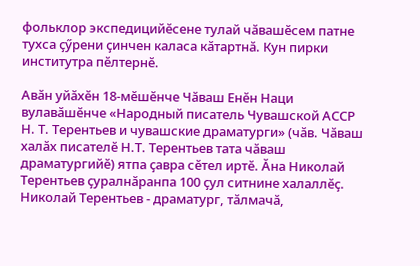фольклор экспедицийӗсене тулай чӑвашӗсем патне тухса ҫӳрени ҫинчен каласа кӑтартнӑ. Кун пирки институтра пӗлтернӗ.

Авӑн уйӑхӗн 18-мӗшӗнче Чӑваш Енӗн Наци вулавӑшӗнче «Народный писатель Чувашской АССР Н. Т. Терентьев и чувашские драматурги» (чӑв. Чӑваш халӑх писателӗ Н.Т. Терентьев тата чӑваш драматургийӗ) ятпа ҫавра сӗтел иртӗ. Ӑна Николай Терентьев ҫуралнӑранпа 100 ҫул ситнине халаллӗҫ.
Николай Терентьев - драматург, тӑлмачӑ,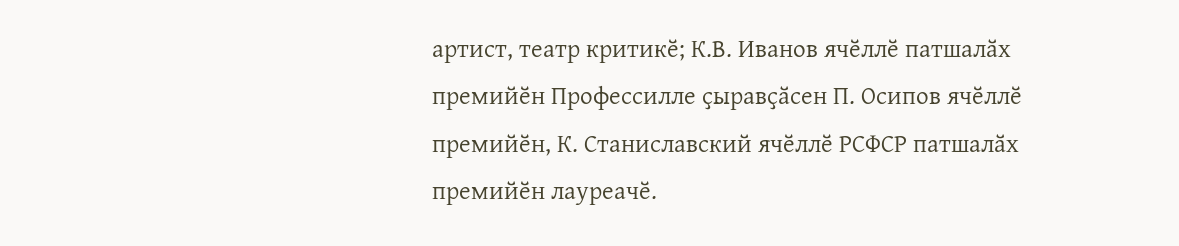артист, театр критикӗ; К.В. Иванов ячӗллӗ патшалӑх премийӗн Профессилле ҫыравҫӑсен П. Осипов ячӗллӗ премийӗн, К. Станиславский ячӗллӗ РСФСР патшалӑх премийӗн лауреачӗ.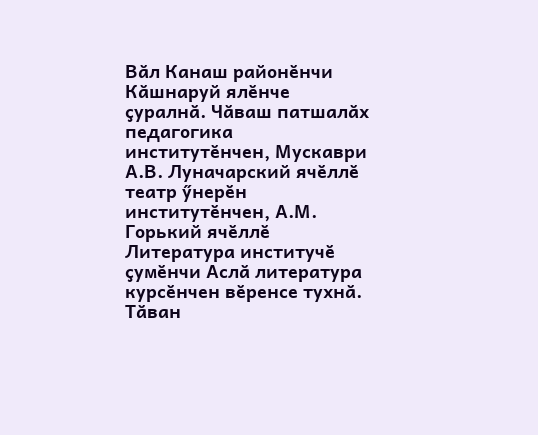Вӑл Канаш районӗнчи Кӑшнаруй ялӗнче ҫуралнӑ. Чӑваш патшалӑх педагогика институтӗнчен, Мускаври А.В. Луначарский ячӗллӗ театр ӳнерӗн институтӗнчен, А.М. Горький ячӗллӗ Литература институчӗ ҫумӗнчи Аслӑ литература курсӗнчен вӗренсе тухнӑ.
Тӑван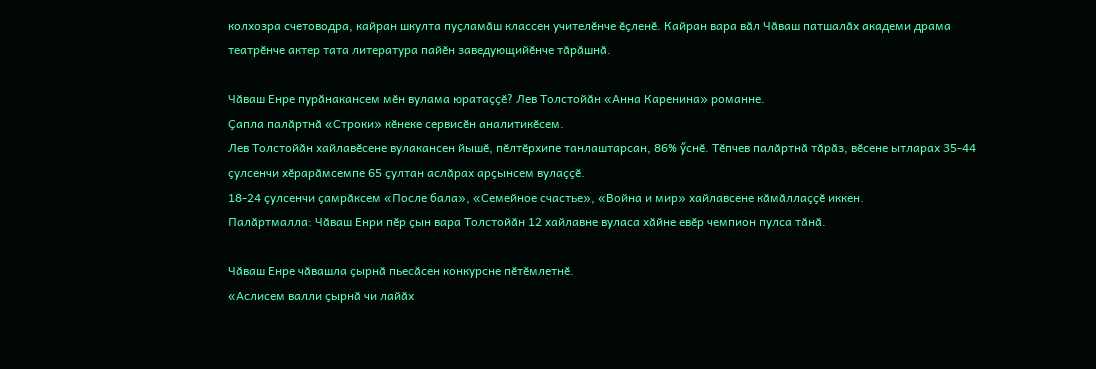колхозра счетоводра, кайран шкулта пуҫламӑш классен учителӗнче ӗҫленӗ. Кайран вара вӑл Чӑваш патшалӑх академи драма театрӗнче актер тата литература пайӗн заведующийӗнче тӑрӑшнӑ.

Чӑваш Енре пурӑнакансем мӗн вулама юратаҫҫӗ? Лев Толстойӑн «Анна Каренина» романне.
Ҫапла палӑртнӑ «Строки» кӗнеке сервисӗн аналитикӗсем.
Лев Толстойӑн хайлавӗсене вулакансен йышӗ, пӗлтӗрхипе танлаштарсан, 86% ӳснӗ. Тӗпчев палӑртнӑ тӑрӑз, вӗсене ытларах 35-44 ҫулсенчи хӗрарӑмсемпе 65 ҫултан аслӑрах арҫынсем вулаҫҫӗ.
18-24 ҫулсенчи ҫамрӑксем «После бала», «Семейное счастье», «Война и мир» хайлавсене кӑмӑллаҫҫӗ иккен.
Палӑртмалла: Чӑваш Енри пӗр ҫын вара Толстойӑн 12 хайлавне вуласа хӑйне евӗр чемпион пулса тӑнӑ.

Чӑваш Енре чӑвашла ҫырнӑ пьесӑсен конкурсне пӗтӗмлетнӗ.
«Аслисем валли ҫырнӑ чи лайӑх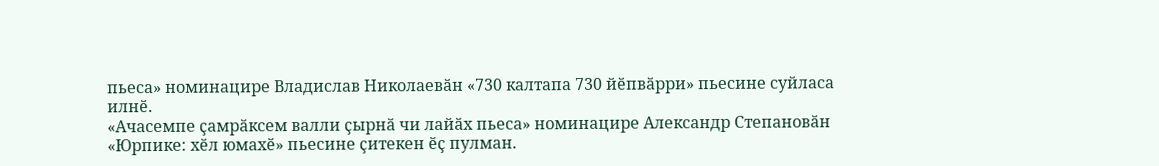пьеса» номинацире Владислав Николаевӑн «730 калтапа 730 йӗпвӑрри» пьесине суйласа илнӗ.
«Ачасемпе ҫамрӑксем валли ҫырнӑ чи лайӑх пьеса» номинацире Александр Степановӑн «Юрпике: хӗл юмахӗ» пьесине ҫитекен ӗҫ пулман.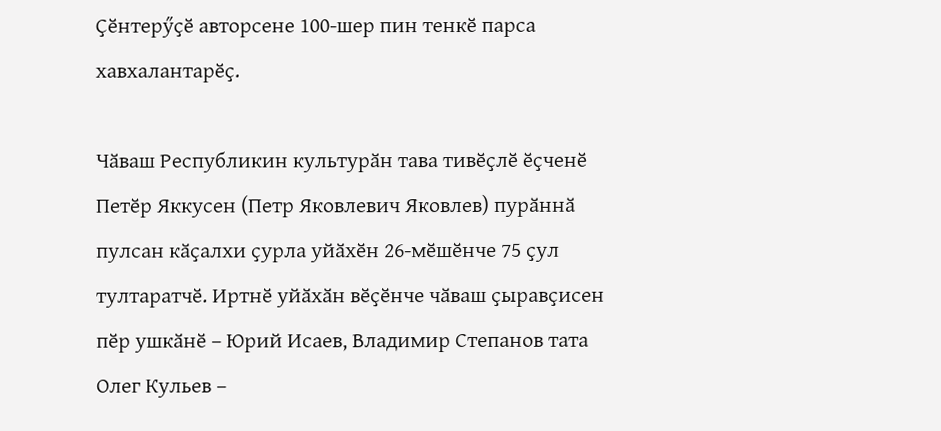Ҫӗнтерӳҫӗ авторсене 100-шер пин тенкӗ парса хавхалантарӗҫ.

Чӑваш Республикин культурӑн тава тивӗҫлӗ ӗҫченӗ Петӗр Яккусен (Петр Яковлевич Яковлев) пурӑннӑ пулсан кӑҫалхи ҫурла уйӑхӗн 26-мӗшӗнче 75 ҫул тултаратчӗ. Иртнӗ уйӑхӑн вӗҫӗнче чӑваш ҫыравҫисен пӗр ушкӑнӗ – Юрий Исаев, Владимир Степанов тата Олег Кульев –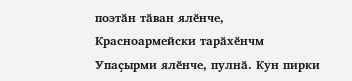поэтӑн тӑван ялӗнче, Красноармейски тарӑхӗнчм Упаҫырми ялӗнче, пулнӑ. Кун пирки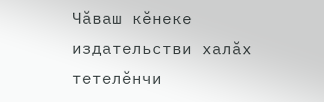Чӑваш кӗнеке издательстви халӑх тетелӗнчи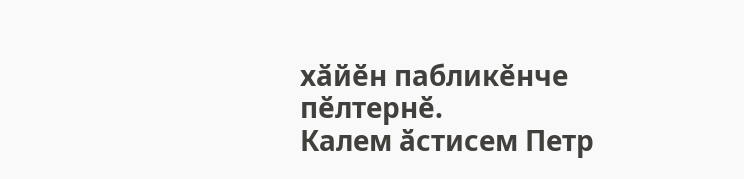хӑйӗн пабликӗнче пӗлтернӗ.
Калем ӑстисем Петр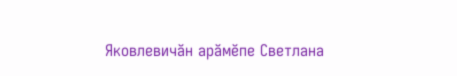Яковлевичӑн арӑмӗпе Светлана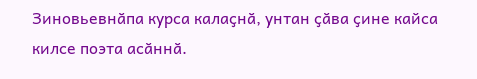Зиновьевнӑпа курса калаҫнӑ, унтан ҫӑва ҫине кайса килсе поэта асӑннӑ.